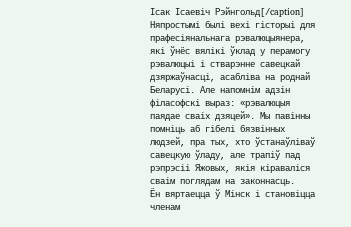Ісак Ісаевіч Рэйнгольд[/caption]
Няпростымі былі вехі гісторыі для прафесіянальнага рэвалюцыянера, які ўнёс вялікі ўклад у перамогу рэвалюцыі і стварэнне савецкай дзяржаўнасці, асабліва на роднай Беларусі. Але напомнім адзін філасофскі выраз: «рэвалюцыя паядае сваіх дзяцей». Мы павінны помніць аб гібелі бязвінных людзей, пра тых, хто ўстанаўліваў савецкую ўладу, але трапіў пад рэпрэсіі Яжовых, якія кіраваліся сваім поглядам на законнасць.
Ён вяртаецца ў Мінск і становіцца членам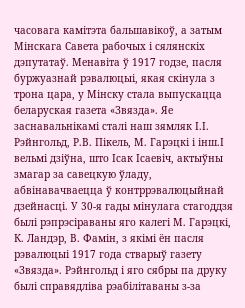часовага камітэта бальшавікоў, а затым Мінскага Савета рабочых і сялянскіх дэпутатаў. Менавіта ў 1917 годзе, пасля буржуазнай рэвалюцыі, якая скінула з трона цара, у Мінску стала выпускацца беларуская газета «Звязда». Яе заснавальнікамі сталі наш зямляк І.І. Рэйнгольд, Р.В. Пікель, М. Гарэцкі і інш.І вельмі дзіўна, што Ісак Ісаевіч, актыўны змагар за савецкую ўладу, абвінавачваецца ў контррэвалюцыйнай дзейнасці. У 30-я гады мінулага стагоддзя былі рэпрэсіраваны яго калегі М. Гарэцкі, К. Ландэр, В. Фамін, з якімі ён пасля рэвалюцыі 1917 года стварыў газету «Звязда». Рэйнгольд і яго сябры па друку былі справядліва рэабілітаваны з-за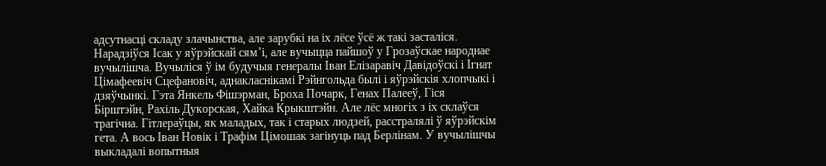адсутнасці складу злачынства, але зарубкі на іх лёсе ўсё ж такі засталіся. Нарадзіўся Ісак у яўрэйскай сям’і, але вучыцца пайшоў у Грозаўскае народнае вучылішча. Вучыліся ў ім будучыя генералы Іван Елізаравіч Давідоўскі і Ігнат Цімафеевіч Сцефановіч, аднакласнікамі Рэйнгольда былі і яўрэйскія хлопчыкі і дзяўчынкі. Гэта Янкель Фішэрман, Броха Почарк, Генах Палееў, Гіся Бірштэйн, Рахіль Дукорская, Хайка Крыкштэйн. Але лёс многіх з іх склаўся трагічна. Гітлераўцы, як маладых, так і старых людзей, расстралялі ў яўрэйскім гета. А вось Іван Новік і Трафім Цімошак загінуць пад Берлінам. У вучылішчы выкладалі вопытныя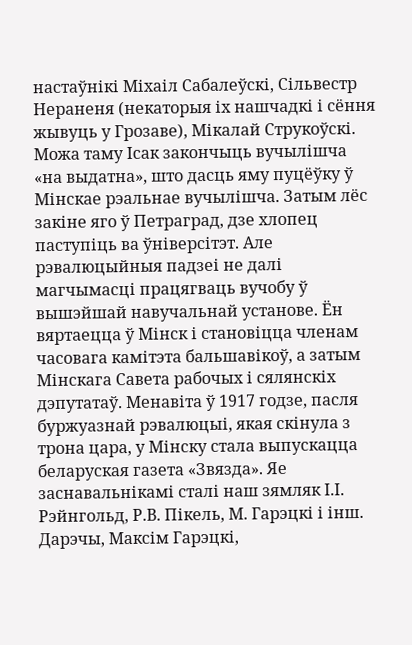настаўнікі Міхаіл Сабалеўскі, Сільвестр Нераненя (некаторыя іх нашчадкі і сёння жывуць у Грозаве), Мікалай Струкоўскі. Можа таму Ісак закончыць вучылішча «на выдатна», што дасць яму пуцёўку ў Мінскае рэальнае вучылішча. Затым лёс закіне яго ў Петраград, дзе хлопец паступіць ва ўніверсітэт. Але рэвалюцыйныя падзеі не далі магчымасці працягваць вучобу ў вышэйшай навучальнай установе. Ён вяртаецца ў Мінск і становіцца членам часовага камітэта бальшавікоў, а затым Мінскага Савета рабочых і сялянскіх дэпутатаў. Менавіта ў 1917 годзе, пасля буржуазнай рэвалюцыі, якая скінула з трона цара, у Мінску стала выпускацца беларуская газета «Звязда». Яе заснавальнікамі сталі наш зямляк І.І. Рэйнгольд, Р.В. Пікель, М. Гарэцкі і інш. Дарэчы, Максім Гарэцкі,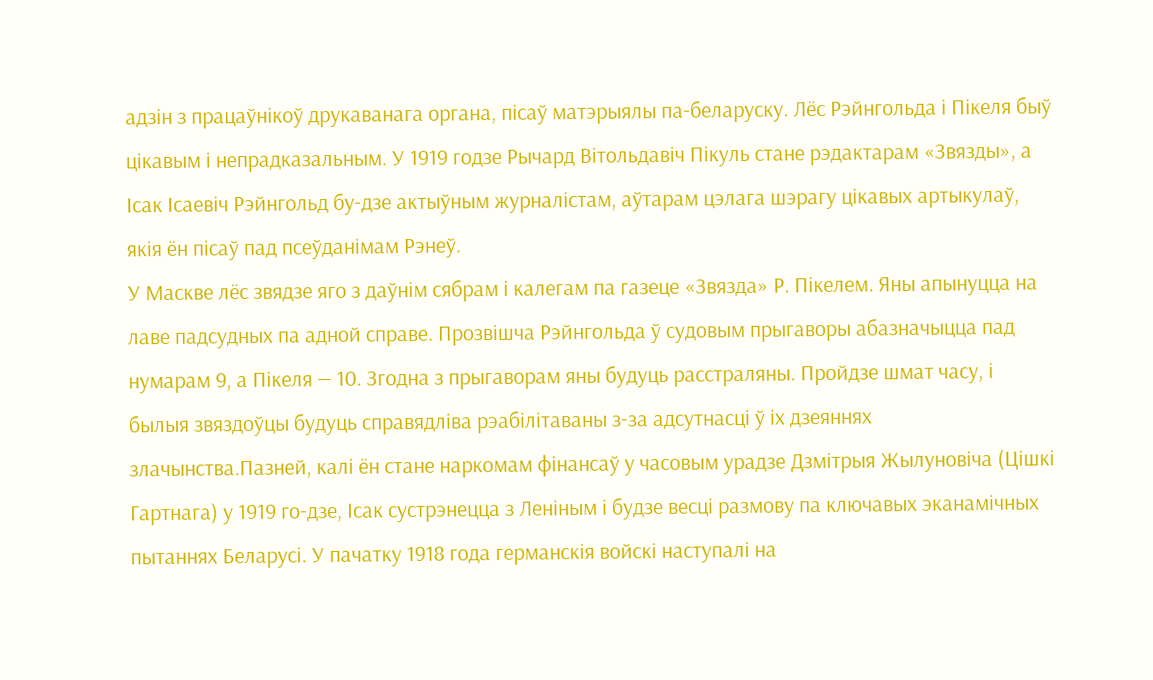адзін з працаўнікоў друкаванага органа, пісаў матэрыялы па-беларуску. Лёс Рэйнгольда і Пікеля быў цікавым і непрадказальным. У 1919 годзе Рычард Вітольдавіч Пікуль стане рэдактарам «Звязды», а Ісак Ісаевіч Рэйнгольд бу-дзе актыўным журналістам, аўтарам цэлага шэрагу цікавых артыкулаў, якія ён пісаў пад псеўданімам Рэнеў.
У Маскве лёс звядзе яго з даўнім сябрам і калегам па газеце «Звязда» Р. Пікелем. Яны апынуцца на лаве падсудных па адной справе. Прозвішча Рэйнгольда ў судовым прыгаворы абазначыцца пад нумарам 9, а Пікеля — 10. Згодна з прыгаворам яны будуць расстраляны. Пройдзе шмат часу, і былыя звяздоўцы будуць справядліва рэабілітаваны з-за адсутнасці ў іх дзеяннях злачынства.Пазней, калі ён стане наркомам фінансаў у часовым урадзе Дзмітрыя Жылуновіча (Цішкі Гартнага) у 1919 го-дзе, Ісак сустрэнецца з Леніным і будзе весці размову па ключавых эканамічных пытаннях Беларусі. У пачатку 1918 года германскія войскі наступалі на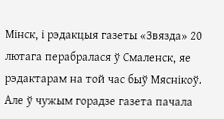Мінск, і рэдакцыя газеты «Звязда» 20 лютага перабралася ў Смаленск, яе рэдактарам на той час быў Мяснікоў. Але ў чужым горадзе газета пачала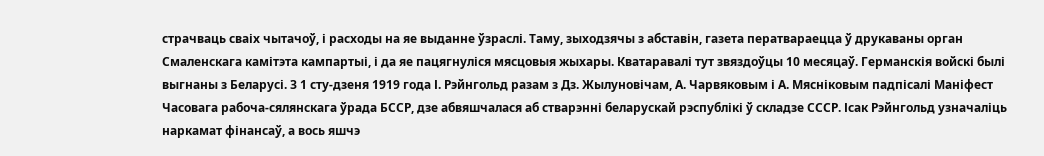страчваць сваіх чытачоў, і расходы на яе выданне ўзраслі. Таму, зыходзячы з абставін, газета ператвараецца ў друкаваны орган Смаленскага камітэта кампартыі, і да яе пацягнуліся мясцовыя жыхары. Кватаравалі тут звяздоўцы 10 месяцаў. Германскія войскі былі выгнаны з Беларусі. З 1 сту-дзеня 1919 года І. Рэйнгольд разам з Дз. Жылуновічам, А. Чарвяковым і А. Мясніковым падпісалі Маніфест Часовага рабоча-сялянскага ўрада БССР, дзе абвяшчалася аб стварэнні беларускай рэспублікі ў складзе СССР. Ісак Рэйнгольд узначаліць наркамат фінансаў, а вось яшчэ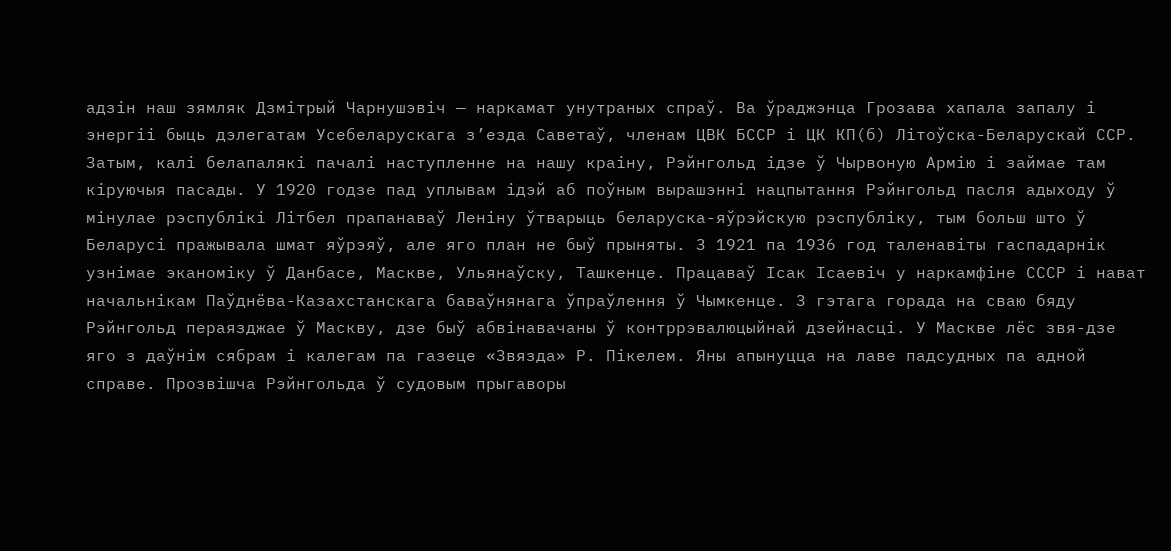адзін наш зямляк Дзмітрый Чарнушэвіч — наркамат унутраных спраў. Ва ўраджэнца Грозава хапала запалу і энергіі быць дэлегатам Усебеларускага з’езда Саветаў, членам ЦВК БССР і ЦК КП(б) Літоўска-Беларускай ССР. Затым, калі белапалякі пачалі наступленне на нашу краіну, Рэйнгольд ідзе ў Чырвоную Армію і займае там кіруючыя пасады. У 1920 годзе пад уплывам ідэй аб поўным вырашэнні нацпытання Рэйнгольд пасля адыходу ў мінулае рэспублікі Літбел прапанаваў Леніну ўтварыць беларуска-яўрэйскую рэспубліку, тым больш што ў Беларусі пражывала шмат яўрэяў, але яго план не быў прыняты. З 1921 па 1936 год таленавіты гаспадарнік узнімае эканоміку ў Данбасе, Маскве, Ульянаўску, Ташкенце. Працаваў Ісак Ісаевіч у наркамфіне СССР і нават начальнікам Паўднёва-Казахстанскага баваўнянага ўпраўлення ў Чымкенце. З гэтага горада на сваю бяду Рэйнгольд пераязджае ў Маскву, дзе быў абвінавачаны ў контррэвалюцыйнай дзейнасці. У Маскве лёс звя-дзе яго з даўнім сябрам і калегам па газеце «Звязда» Р. Пікелем. Яны апынуцца на лаве падсудных па адной справе. Прозвішча Рэйнгольда ў судовым прыгаворы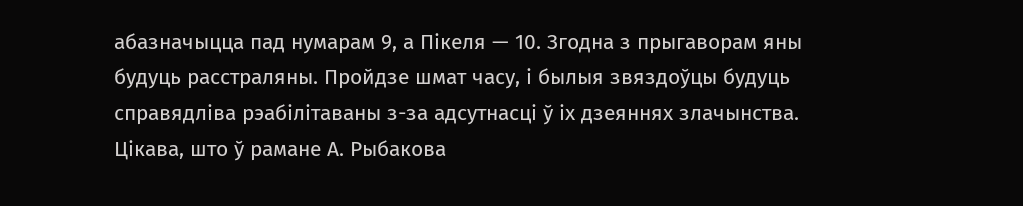абазначыцца пад нумарам 9, а Пікеля — 10. Згодна з прыгаворам яны будуць расстраляны. Пройдзе шмат часу, і былыя звяздоўцы будуць справядліва рэабілітаваны з-за адсутнасці ў іх дзеяннях злачынства. Цікава, што ў рамане А. Рыбакова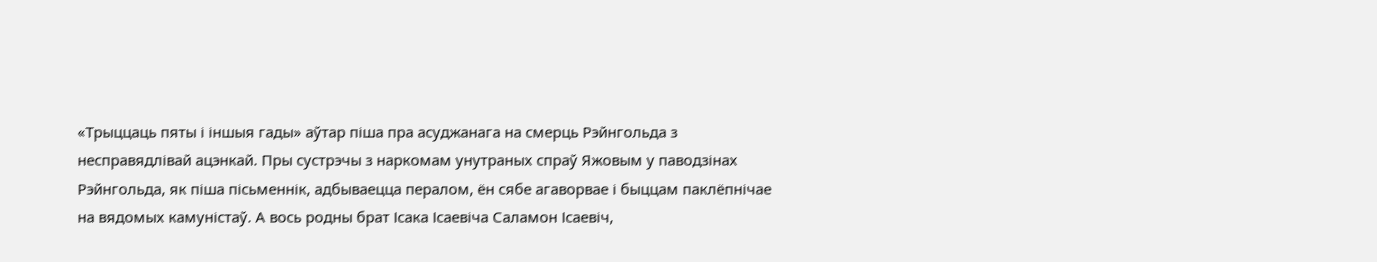«Трыццаць пяты і іншыя гады» аўтар піша пра асуджанага на смерць Рэйнгольда з несправядлівай ацэнкай. Пры сустрэчы з наркомам унутраных спраў Яжовым у паводзінах Рэйнгольда, як піша пісьменнік, адбываецца пералом, ён сябе агаворвае і быццам паклёпнічае на вядомых камуністаў. А вось родны брат Ісака Ісаевіча Саламон Ісаевіч,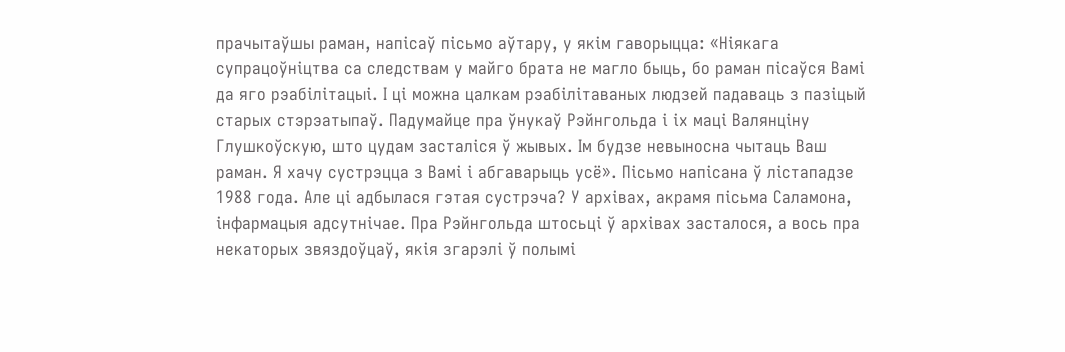прачытаўшы раман, напісаў пісьмо аўтару, у якім гаворыцца: «Ніякага супрацоўніцтва са следствам у майго брата не магло быць, бо раман пісаўся Вамі да яго рэабілітацыі. І ці можна цалкам рэабілітаваных людзей падаваць з пазіцый старых стэрэатыпаў. Падумайце пра ўнукаў Рэйнгольда і іх маці Валянціну Глушкоўскую, што цудам засталіся ў жывых. Ім будзе невыносна чытаць Ваш раман. Я хачу сустрэцца з Вамі і абгаварыць усё». Пісьмо напісана ў лістападзе 1988 года. Але ці адбылася гэтая сустрэча? У архівах, акрамя пісьма Саламона, інфармацыя адсутнічае. Пра Рэйнгольда штосьці ў архівах засталося, а вось пра некаторых звяздоўцаў, якія згарэлі ў полымі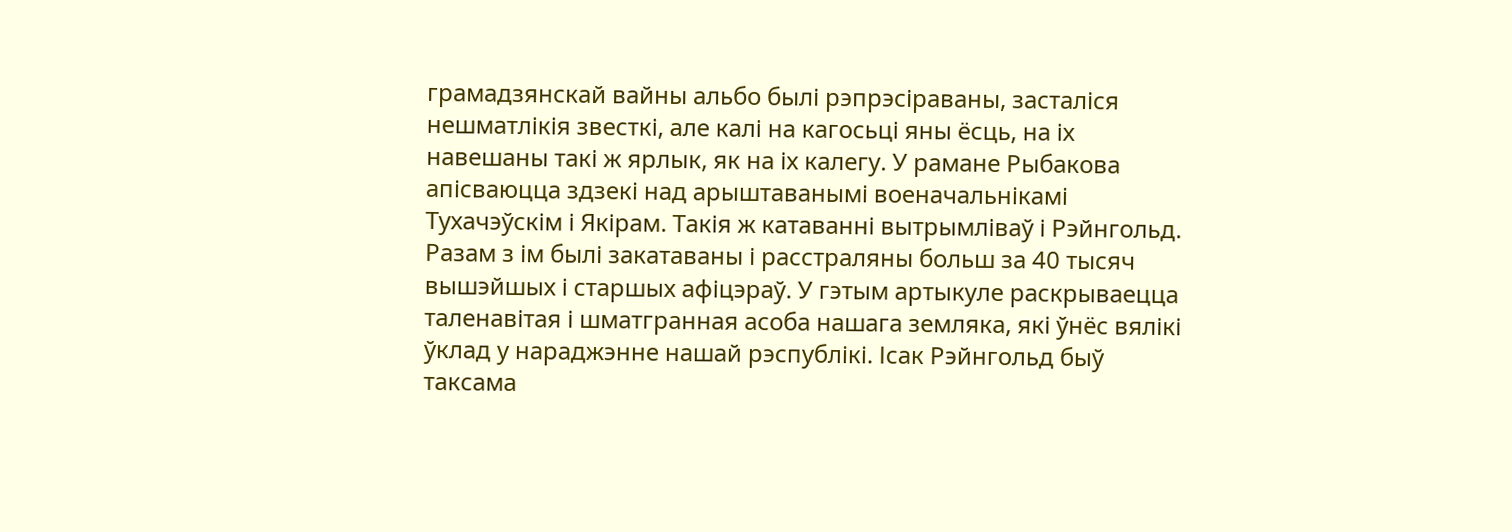грамадзянскай вайны альбо былі рэпрэсіраваны, засталіся нешматлікія звесткі, але калі на кагосьці яны ёсць, на іх навешаны такі ж ярлык, як на іх калегу. У рамане Рыбакова апісваюцца здзекі над арыштаванымі военачальнікамі Тухачэўскім і Якірам. Такія ж катаванні вытрымліваў і Рэйнгольд. Разам з ім былі закатаваны і расстраляны больш за 40 тысяч вышэйшых і старшых афіцэраў. У гэтым артыкуле раскрываецца таленавітая і шматгранная асоба нашага земляка, які ўнёс вялікі ўклад у нараджэнне нашай рэспублікі. Ісак Рэйнгольд быў таксама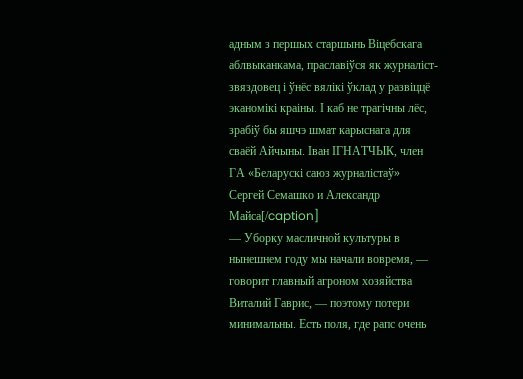адным з першых старшынь Віцебскага аблвыканкама, праславіўся як журналіст-звяздовец і ўнёс вялікі ўклад у развіццё эканомікі краіны. І каб не трагічны лёс, зрабіў бы яшчэ шмат карыснага для сваёй Айчыны. Іван ІГНАТЧЫК, член ГА «Беларускі саюз журналістаў»
Сергей Семашко и Александр Майса[/caption]
— Уборку масличной культуры в нынешнем году мы начали вовремя, — говорит главный агроном хозяйства Виталий Гаврис, — поэтому потери минимальны. Есть поля, где рапс очень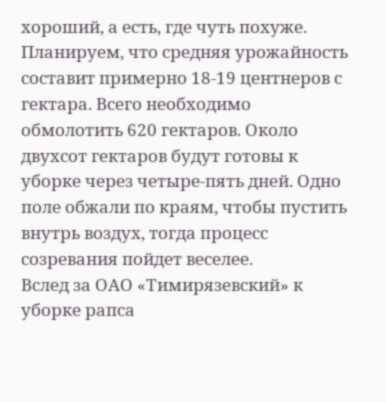хороший, а есть, где чуть похуже. Планируем, что средняя урожайность составит примерно 18-19 центнеров с гектара. Всего необходимо обмолотить 620 гектаров. Около двухсот гектаров будут готовы к уборке через четыре-пять дней. Одно поле обжали по краям, чтобы пустить внутрь воздух, тогда процесс созревания пойдет веселее.
Вслед за ОАО «Тимирязевский» к уборке рапса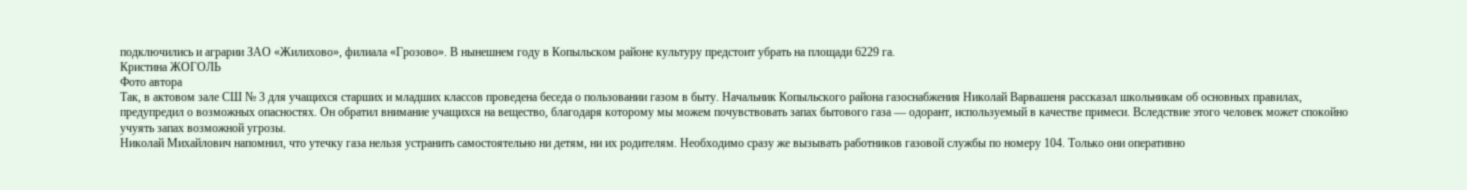подключились и аграрии ЗАО «Жилихово», филиала «Грозово». В нынешнем году в Копыльском районе культуру предстоит убрать на площади 6229 га.
Кристина ЖОГОЛЬ
Фото автора
Так, в актовом зале СШ № 3 для учащихся старших и младших классов проведена беседа о пользовании газом в быту. Начальник Копыльского района газоснабжения Николай Варвашеня рассказал школьникам об основных правилах, предупредил о возможных опасностях. Он обратил внимание учащихся на вещество, благодаря которому мы можем почувствовать запах бытового газа — одорант, используемый в качестве примеси. Вследствие этого человек может спокойно учуять запах возможной угрозы.
Николай Михайлович напомнил, что утечку газа нельзя устранить самостоятельно ни детям, ни их родителям. Необходимо сразу же вызывать работников газовой службы по номеру 104. Только они оперативно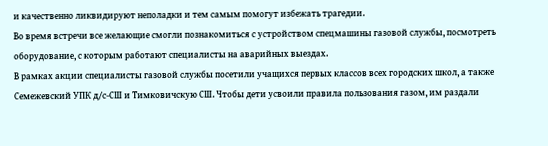и качественно ликвидируют неполадки и тем самым помогут избежать трагедии.
Во время встречи все желающие смогли познакомиться с устройством спецмашины газовой службы, посмотреть оборудование, с которым работают специалисты на аварийных выездах.
В рамках акции специалисты газовой службы посетили учащихся первых классов всех городских школ, а также Семежевский УПК д/с-СШ и Тимковичскую СШ. Чтобы дети усвоили правила пользования газом, им раздали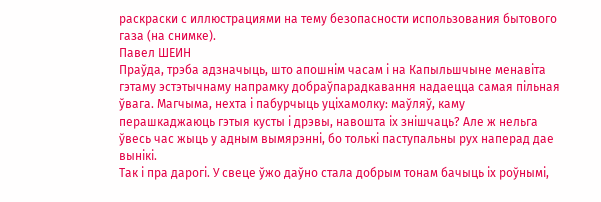раскраски с иллюстрациями на тему безопасности использования бытового газа (на снимке).
Павел ШЕИН
Праўда, трэба адзначыць, што апошнім часам і на Капыльшчыне менавіта гэтаму эстэтычнаму напрамку добраўпарадкавання надаецца самая пільная ўвага. Магчыма, нехта і пабурчыць уціхамолку: маўляў, каму перашкаджаюць гэтыя кусты і дрэвы, навошта іх знішчаць? Але ж нельга ўвесь час жыць у адным вымярэнні, бо толькі паступальны рух наперад дае вынікі.
Так і пра дарогі. У свеце ўжо даўно стала добрым тонам бачыць іх роўнымі,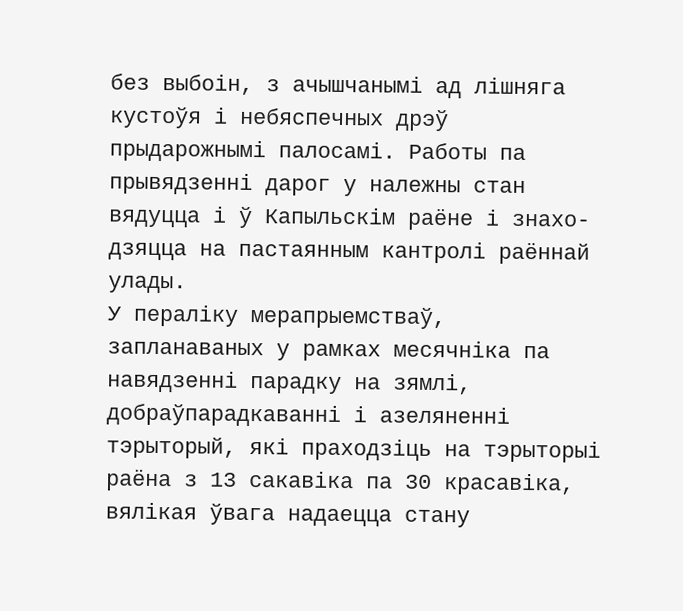без выбоін, з ачышчанымі ад лішняга кустоўя і небяспечных дрэў прыдарожнымі палосамі. Работы па прывядзенні дарог у належны стан вядуцца і ў Капыльскім раёне і знахо-дзяцца на пастаянным кантролі раённай улады.
У пераліку мерапрыемстваў, запланаваных у рамках месячніка па навядзенні парадку на зямлі, добраўпарадкаванні і азеляненні тэрыторый, які праходзіць на тэрыторыі раёна з 13 сакавіка па 30 красавіка, вялікая ўвага надаецца стану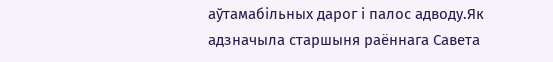аўтамабільных дарог і палос адводу.Як адзначыла старшыня раённага Савета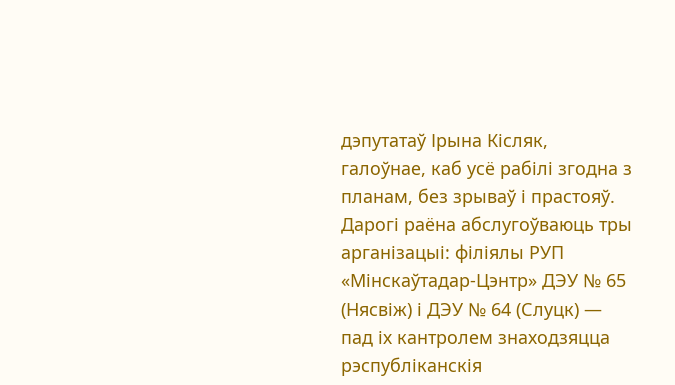дэпутатаў Ірына Кісляк, галоўнае, каб усё рабілі згодна з планам, без зрываў і прастояў. Дарогі раёна абслугоўваюць тры арганізацыі: філіялы РУП «Мінскаўтадар-Цэнтр» ДЭУ № 65 (Нясвіж) і ДЭУ № 64 (Слуцк) — пад іх кантролем знаходзяцца рэспубліканскія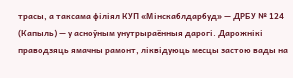трасы, а таксама філіял КУП «Мінскаблдарбуд» — ДРБУ № 124 (Капыль) — у асноўным унутрыраённыя дарогі. Дарожнікі праводзяць ямачны рамонт, ліквідуюць месцы застою вады на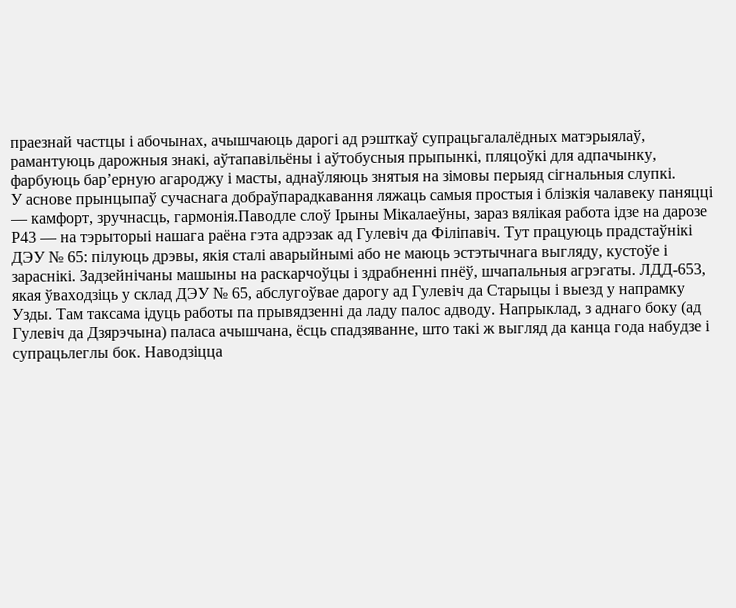праезнай частцы і абочынах, ачышчаюць дарогі ад рэшткаў супрацьгалалёдных матэрыялаў, рамантуюць дарожныя знакі, аўтапавільёны і аўтобусныя прыпынкі, пляцоўкі для адпачынку, фарбуюць бар’ерную агароджу і масты, аднаўляюць знятыя на зімовы перыяд сігнальныя слупкі.
У аснове прынцыпаў сучаснага добраўпарадкавання ляжаць самыя простыя і блізкія чалавеку паняцці — камфорт, зручнасць, гармонія.Паводле слоў Ірыны Мікалаеўны, зараз вялікая работа ідзе на дарозе Р43 — на тэрыторыі нашага раёна гэта адрэзак ад Гулевіч да Філіпавіч. Тут працуюць прадстаўнікі ДЭУ № 65: пілуюць дрэвы, якія сталі аварыйнымі або не маюць эстэтычнага выгляду, кустоўе і зараснікі. Задзейнічаны машыны на раскарчоўцы і здрабненні пнёў, шчапальныя агрэгаты. ЛДД-653, якая ўваходзіць у склад ДЭУ № 65, абслугоўвае дарогу ад Гулевіч да Старыцы і выезд у напрамку Узды. Там таксама ідуць работы па прывядзенні да ладу палос адводу. Напрыклад, з аднаго боку (ад Гулевіч да Дзярэчына) паласа ачышчана, ёсць спадзяванне, што такі ж выгляд да канца года набудзе і супрацьлеглы бок. Наводзіцца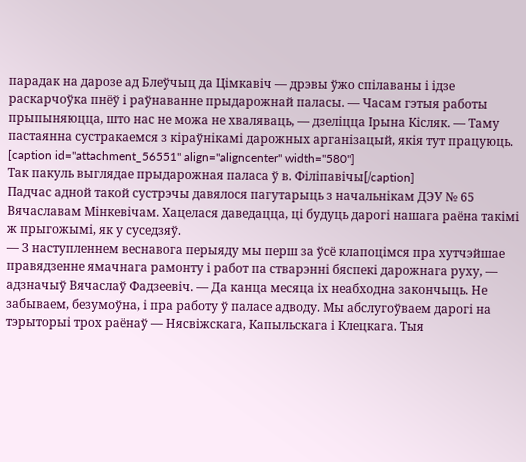парадак на дарозе ад Блеўчыц да Цімкавіч — дрэвы ўжо спілаваны і ідзе раскарчоўка пнёў і раўнаванне прыдарожнай паласы. — Часам гэтыя работы прыпыняюцца, што нас не можа не хваляваць, — дзеліцца Ірына Кісляк. — Таму пастаянна сустракаемся з кіраўнікамі дарожных арганізацый, якія тут працуюць. [caption id="attachment_56551" align="aligncenter" width="580"]
Так пакуль выглядае прыдарожная паласа ў в. Філіпавічы[/caption]
Падчас адной такой сустрэчы давялося пагутарыць з начальнікам ДЭУ № 65 Вячаславам Мінкевічам. Хацелася даведацца, ці будуць дарогі нашага раёна такімі ж прыгожымі, як у суседзяў.
— З наступленнем веснавога перыяду мы перш за ўсё клапоцімся пра хутчэйшае правядзенне ямачнага рамонту і работ па стварэнні бяспекі дарожнага руху, — адзначыў Вячаслаў Фадзеевіч. — Да канца месяца іх неабходна закончыць. Не забываем, безумоўна, і пра работу ў паласе адводу. Мы абслугоўваем дарогі на тэрыторыі трох раёнаў — Нясвіжскага, Капыльскага і Клецкага. Тыя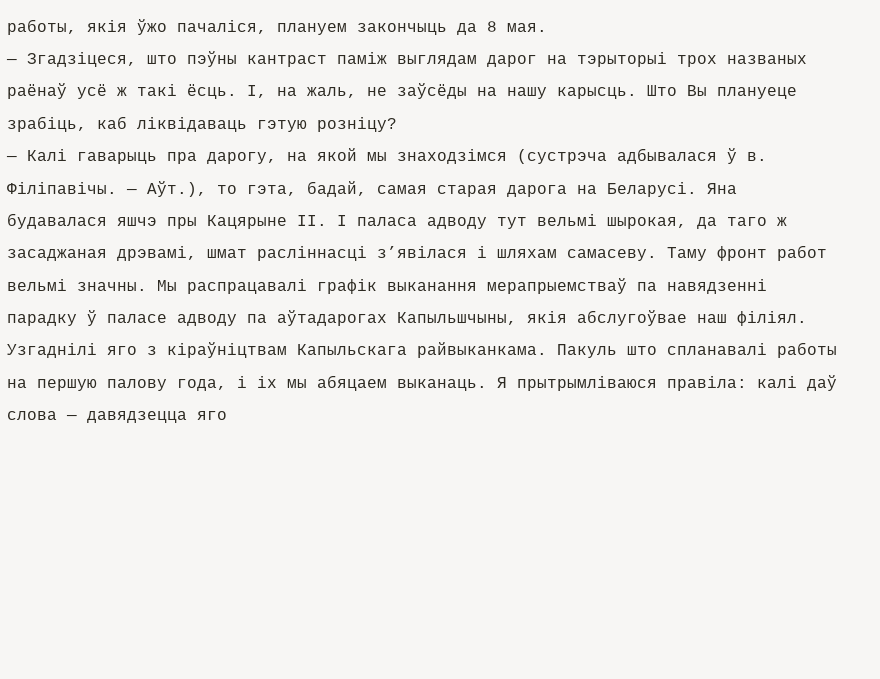работы, якія ўжо пачаліся, плануем закончыць да 8 мая.
— Згадзіцеся, што пэўны кантраст паміж выглядам дарог на тэрыторыі трох названых раёнаў усё ж такі ёсць. І, на жаль, не заўсёды на нашу карысць. Што Вы плануеце зрабіць, каб ліквідаваць гэтую розніцу?
— Калі гаварыць пра дарогу, на якой мы знаходзімся (сустрэча адбывалася ў в. Філіпавічы. — Аўт.), то гэта, бадай, самая старая дарога на Беларусі. Яна будавалася яшчэ пры Кацярыне ІІ. І паласа адводу тут вельмі шырокая, да таго ж засаджаная дрэвамі, шмат расліннасці з’явілася і шляхам самасеву. Таму фронт работ вельмі значны. Мы распрацавалі графік выканання мерапрыемстваў па навядзенні парадку ў паласе адводу па аўтадарогах Капыльшчыны, якія абслугоўвае наш філіял. Узгаднілі яго з кіраўніцтвам Капыльскага райвыканкама. Пакуль што спланавалі работы на першую палову года, і іх мы абяцаем выканаць. Я прытрымліваюся правіла: калі даў слова — давядзецца яго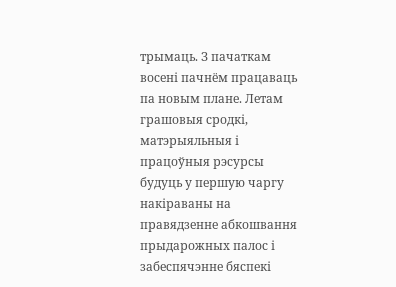трымаць. З пачаткам восені пачнём працаваць па новым плане. Летам грашовыя сродкі, матэрыяльныя і працоўныя рэсурсы будуць у першую чаргу накіраваны на правядзенне абкошвання прыдарожных палос і забеспячэнне бяспекі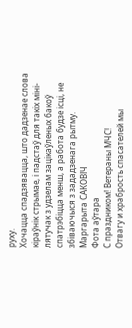руху.
Хочацца спадзявацца, што дадзенае слова кіраўнік стрымае, і падстаў для такіх міні-лятучак з удзелам зацікаўленых бакоў спатрэбіцца менш, а работа будзе ісці, не збіваючыся з зададзенага рытму.
Маргарыта САКОВІЧ
Фота аўтара
С праздником! Ветераны МЧС!
Отвагу и храбрость спасателей мы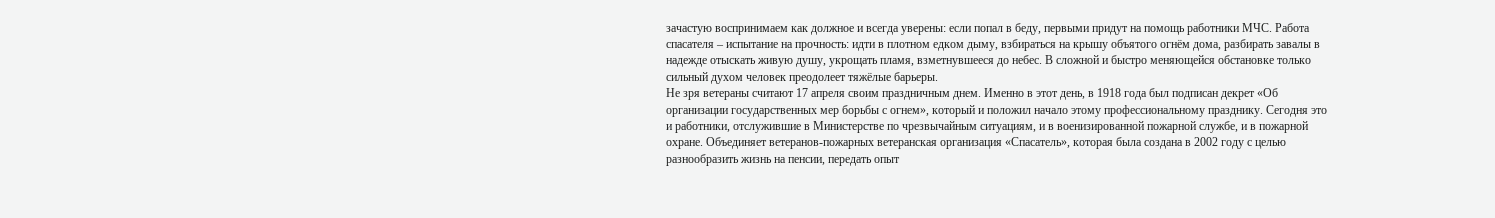зачастую воспринимаем как должное и всегда уверены: если попал в беду, первыми придут на помощь работники МЧС. Работа спасателя – испытание на прочность: идти в плотном едком дыму, взбираться на крышу объятого огнём дома, разбирать завалы в надежде отыскать живую душу, укрощать пламя, взметнувшееся до небес. В сложной и быстро меняющейся обстановке только сильный духом человек преодолеет тяжёлые барьеры.
Не зря ветераны считают 17 апреля своим праздничным днем. Именно в этот день, в 1918 года был подписан декрет «Об организации государственных мер борьбы с огнем», который и положил начало этому профессиональному празднику. Сегодня это и работники, отслужившие в Министерстве по чрезвычайным ситуациям, и в военизированной пожарной службе, и в пожарной охране. Объединяет ветеранов-пожарных ветеранская организация «Спасатель», которая была создана в 2002 году с целью разнообразить жизнь на пенсии, передать опыт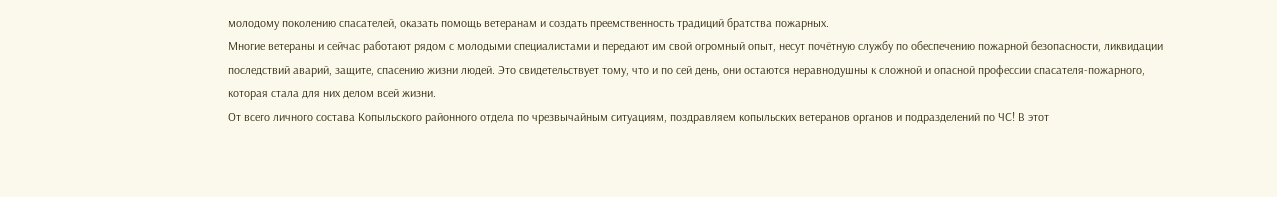молодому поколению спасателей, оказать помощь ветеранам и создать преемственность традиций братства пожарных.
Многие ветераны и сейчас работают рядом с молодыми специалистами и передают им свой огромный опыт, несут почётную службу по обеспечению пожарной безопасности, ликвидации последствий аварий, защите, спасению жизни людей. Это свидетельствует тому, что и по сей день, они остаются неравнодушны к сложной и опасной профессии спасателя-пожарного, которая стала для них делом всей жизни.
От всего личного состава Копыльского районного отдела по чрезвычайным ситуациям, поздравляем копыльских ветеранов органов и подразделений по ЧС! В этот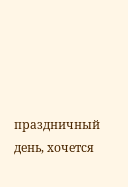праздничный день, хочется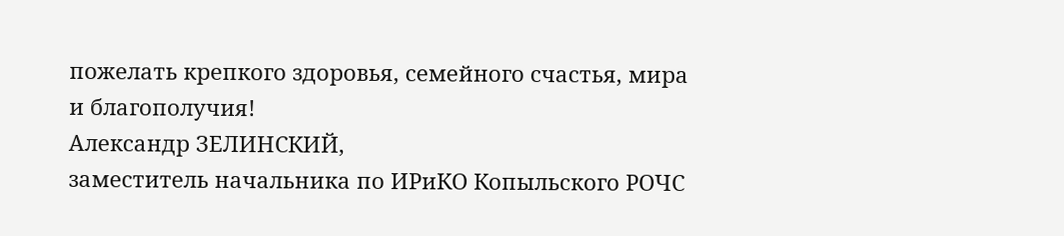пожелать крепкого здоровья, семейного счастья, мира и благополучия!
Александр ЗЕЛИНСКИЙ,
заместитель начальника по ИРиКО Копыльского РОЧС